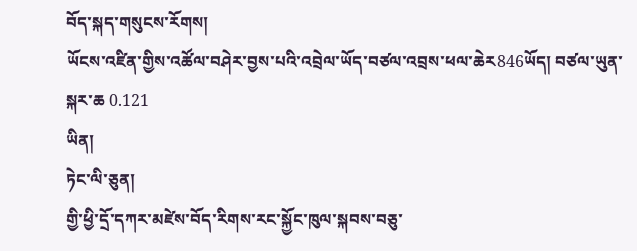བོད་སྐད་གསུངས་རོགས།
ཡོངས་འཛིན་གྱིས་འཚོལ་བཤེར་བྱས་པའི་འབྲེལ་ཡོད་བཙལ་འབྲས་ཕལ་ཆེར846ཡོད། བཙལ་ཡུན་སྐར་ཆ 0.121
ཡིན།
ཏེང་ལི་ཅུན།
གྱི་ཕྱི་དྲོ་དཀར་མཛེས་བོད་རིགས་རང་སྐྱོང་ཁུལ་སྐབས་བཅུ་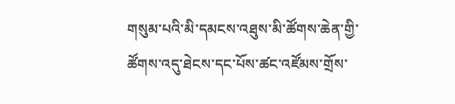གསུམ་པའི་མི་དམངས་འཐུས་མི་ཚོགས་ཆེན་གྱི་ཚོགས་འདུ་ཐེངས་དང་པོས་ཚང་འཛོམས་གྲོས་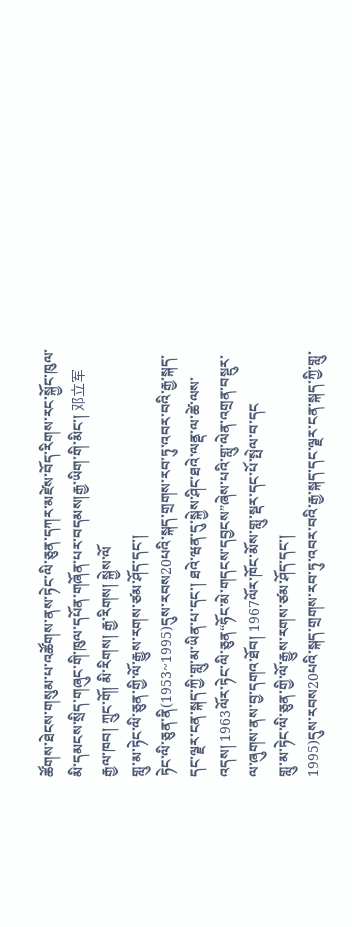ཚོགས་ཐེངས་གསུམ་པ་འཚོགས་ནས་ཏེང་ལི་ཅུན་དཀར་མཛེས་བོད་རིགས་རང་སྐྱོང་ཁུལ་མི་དམངས་སྲིད་གཞུང་གི་ཁུལ་དཔོན་གཞོན་པར་བདམས།རྒྱ་ཡིག་གི་མིང་། 邓立军 རྒྱལ་ཁབ། ཀྲུང་གོ། མི་རིགས། རྒྱ་རིགས། སྐྱེས་ལོ
གླུ་མ་ཏེང་ལི་ཅུན་གྱི་ལོ་རྒྱུས་རགས་ཙམ་ཤོད་དང་།
ཏེང་ལི་ཅུན་ནི(1953~1995)དུས་རབས20པའི་སྐད་གྲགས་རབ་ཏུ་འབར་བའི་རྒྱ་སྐད་དང་ལྗར་ངན་སྐད་ཀྱི་གླུ་མ་ཡིན་པ་དང་། ཐའེ་ཝན་དུ་སྐྱེས་ཤིང་ཐའེ་ལནྡ་ལ་ཚེ་ལས་འདས། 1963ལོར་ཏེང་ལི་ཅུན“ཧོང་མེ་གདངས་དབྱངས”ཞེས་པའི་གླུ་ལེན་འགྲན་བསྡུར་ལ་ཞུགས་ནས་བྱ་དགའ་ཐོབ། 1967ལོར་ཁོང་མོས་གླུ་སྡར་དང་པོ་སྤེལ་བ་དང
གླུ་མ་ཏེང་ལི་ཅུན་གྱི་ལོ་རྒྱུས་རགས་ཙམ་ཤོད་དང་།
1995)དུས་རབས20པའི་སྐད་གྲགས་རབ་ཏུ་འབར་བའི་རྒྱ་སྐད་དང་ལྗར་ངན་སྐད་ཀྱི་གླུ་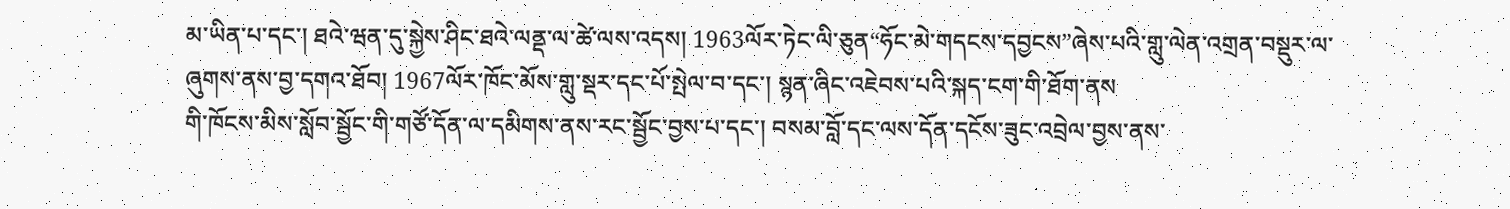མ་ཡིན་པ་དང་། ཐའེ་ཝན་དུ་སྐྱེས་ཤིང་ཐའེ་ལནྡ་ལ་ཚེ་ལས་འདས། 1963ལོར་ཏེང་ལི་ཅུན“ཧོང་མེ་གདངས་དབྱངས”ཞེས་པའི་གླུ་ལེན་འགྲན་བསྡུར་ལ་ཞུགས་ནས་བྱ་དགའ་ཐོབ། 1967ལོར་ཁོང་མོས་གླུ་སྡར་དང་པོ་སྤེལ་བ་དང་། སྙན་ཞིང་འཇེབས་པའི་སྐད་ངག་གི་ཐོག་ནས
གི་ཁོངས་མིས་སློབ་སྦྱོང་གི་གཙོ་དོན་ལ་དམིགས་ནས་རང་སྦྱོང་བྱས་པ་དང་། བསམ་བློ་དང་ལས་དོན་དངོས་ཟུང་འབྲེལ་བྱས་ནས་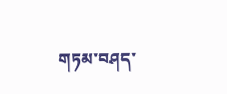གཏམ་བཤད་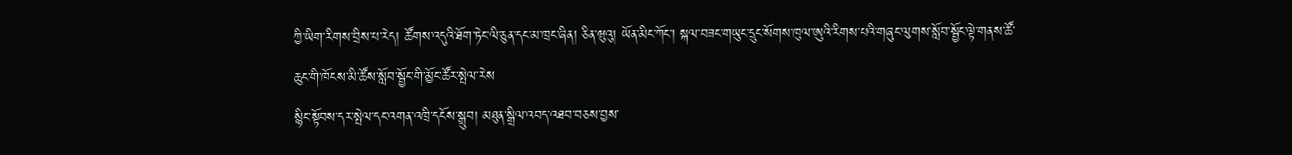ཀྱི་ཡིག་རིགས་བྲིས་པ་རེད། ཚོགས་འདུའི་ཐོག་ཏེང་ལི་ཅུན་དང་མ་ཁྲང་ཞིན། ཅིན་ཝུའུ། ཡོན་མིང་ཀོང་། སྐལ་བཟང་གཡུང་དྲུང་སོགས་ཁུལ་ཨུའི་རིགས་པའི་གཞུང་ལུགས་སློབ་སྦྱོང་ལྟེ་གནས་ཚོ་ཆུང་གི་ཁོངས་མི་ཚོས་སློབ་སྦྱོང་གི་མྱོང་ཚོར་སྤེལ་རེས
སྙིང་སྟོབས་དར་སྤེལ་དང་འགན་འཁྲི་དངོས་སྒྲུབ། མཐུན་སྒྲིལ་འབད་འཐབ་བཅས་བྱས་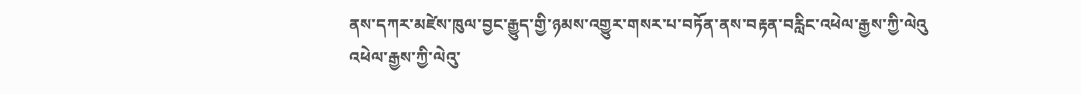ནས་དཀར་མཛེས་ཁུལ་བྱང་རྒྱུད་གྱི་ཉམས་འགྱུར་གསར་པ་བཏོན་ནས་བརྟན་བརླིང་འཕེལ་རྒྱས་ཀྱི་ལེའུ
འཕེལ་རྒྱས་ཀྱི་ལེའུ་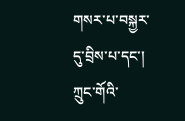གསར་པ་བསྐྱར་དུ་བྲིས་པ་དང་། ཀྲུང་གོའི་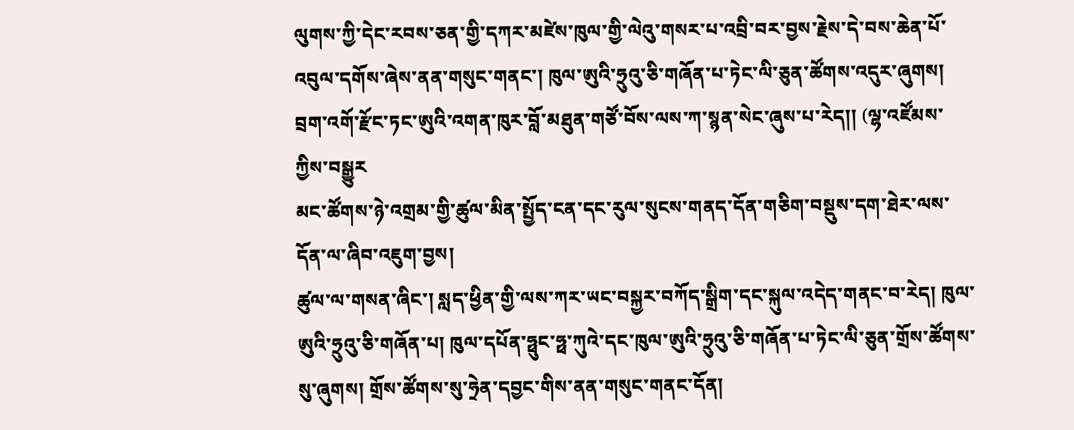ལུགས་ཀྱི་དེང་རབས་ཅན་གྱི་དཀར་མཛེས་ཁུལ་གྱི་ལེའུ་གསར་པ་འབྲི་བར་བྱས་རྗེས་དེ་བས་ཆེན་པོ་འབུལ་དགོས་ཞེས་ནན་གསུང་གནང་། ཁུལ་ཨུའི་ཧྲུའུ་ཅི་གཞོན་པ་ཏེང་ལི་ཅུན་ཚོགས་འདུར་ཞུགས། བྲག་འགོ་རྫོང་ཏང་ཨུའི་འགན་ཁུར་བློ་མཐུན་གཙོ་བོས་ལས་ཀ་སྙན་སེང་ཞུས་པ་རེད།། (ལྷ་འཛོམས་ཀྱིས་བསྒྱུར
མང་ཚོགས་ཉེ་འགྲམ་གྱི་ཚུལ་མིན་སྤྱོད་ངན་དང་རུལ་སུངས་གནད་དོན་གཅིག་བསྡུས་དག་ཐེར་ལས་དོན་ལ་ཞིབ་འཇུག་བྱས།
ཚུལ་ལ་གསན་ཞིང་། སླད་ཕྱིན་གྱི་ལས་ཀར་ཡང་བསྐྱར་བཀོད་སྒྲིག་དང་སྐུལ་འདེད་གནང་བ་རེད། ཁུལ་ཨུའི་ཧྲུའུ་ཅི་གཞོན་པ། ཁུལ་དཔོན་ཧྥུང་ཧྥ་ཀུའེ་དང་ཁུལ་ཨུའི་ཧྲུའུ་ཅི་གཞོན་པ་ཏེང་ལི་ཅུན་གྲོས་ཚོགས་སུ་ཞུགས། གྲོས་ཚོགས་སུ་ཧྲེན་དབྱང་གིས་ནན་གསུང་གནང་དོན།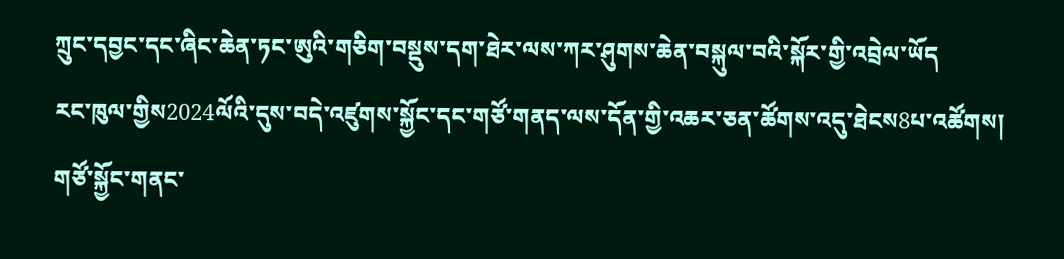ཀྲུང་དབྱང་དང་ཞིང་ཆེན་ཏང་ཨུའི་གཅིག་བསྡུས་དག་ཐེར་ལས་ཀར་ཤུགས་ཆེན་བསྐུལ་བའི་སྐོར་གྱི་འབྲེལ་ཡོད
རང་ཁུལ་གྱིས2024ལོའི་དུས་བདེ་འཛུགས་སྐྱོང་དང་གཙོ་གནད་ལས་དོན་གྱི་འཆར་ཅན་ཚོགས་འདུ་ཐེངས8པ་འཚོགས།
གཙོ་སྐྱོང་གནང་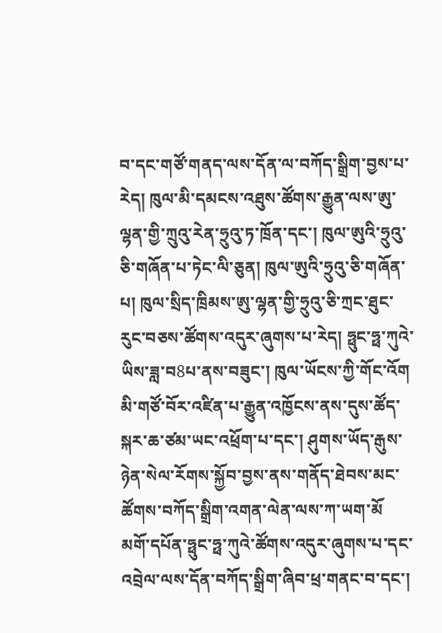བ་དང་གཙོ་གནད་ལས་དོན་ལ་བཀོད་སྒྲིག་བྱས་པ་རེད། ཁུལ་མི་དམངས་འཐུས་ཚོགས་རྒྱུན་ལས་ཨུ་ལྷན་གྱི་ཀྲུའུ་རེན་ཧྲུའུ་ཏ་ཁྲོན་དང་། ཁུལ་ཨུའི་ཧྲུའུ་ཅི་གཞོན་པ་ཏེང་ལི་ཅུན། ཁུལ་ཨུའི་ཧྲུའུ་ཅི་གཞོན་པ། ཁུལ་སྲིད་ཁྲིམས་ཨུ་ལྷན་གྱི་ཧྲུའུ་ཅི་ཀྲང་ཐུང་རུང་བཅས་ཚོགས་འདུར་ཞུགས་པ་རེད། ཧྥུང་ཧྥ་ཀུའེ་ཡིས་ཟླ་བ8པ་ནས་བཟུང་། ཁུལ་ཡོངས་ཀྱི་གོང་འོག
མི་གཙོ་བོར་འཛིན་པ་རྒྱུན་འཁྱོངས་ནས་དུས་ཚོད་སྐར་ཆ་ཙམ་ཡང་འཕྲོག་པ་དང་། ཤུགས་ཡོད་རྒུས་ཉེན་སེལ་རོགས་སྐྱོབ་བྱས་ནས་གནོད་ཐེབས་མང་ཚོགས་བཀོད་སྒྲིག་འགན་ལེན་ལས་ཀ་ཡག་མོ
མགོ་དཔོན་ཧྥུང་ཧྥ་ཀུའེ་ཚོགས་འདུར་ཞུགས་པ་དང་འབྲེལ་ལས་དོན་བཀོད་སྒྲིག་ཞིབ་ཕྲ་གནང་བ་དང་།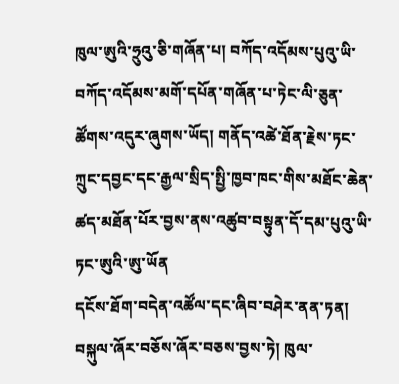ཁུལ་ཨུའི་ཧྲུའུ་ཅི་གཞོན་པ། བཀོད་འདོམས་པུའུ་ཡི་བཀོད་འདོམས་མགོ་དཔོན་གཞོན་པ་ཏེང་ལི་ཅུན་ཚོགས་འདུར་ཞུགས་ཡོད། གནོད་འཚེ་ཐོན་རྗེས་ཏང་ཀྲུང་དབྱང་དང་རྒྱལ་སྲིད་སྤྱི་ཁྱབ་ཁང་གིས་མཐོང་ཆེན་ཚད་མཐོན་པོར་བྱས་ནས་འཚུབ་བསྟུན་དོ་དམ་པུའུ་ཡི་ཏང་ཨུའི་ཨུ་ཡོན
དངོས་ཐོག་བདེན་འཚོལ་དང་ཞིབ་བཤེར་ནན་ཏན། བསྐུལ་ཞོར་བཅོས་ཞོར་བཅས་བྱས་ཏེ། ཁུལ་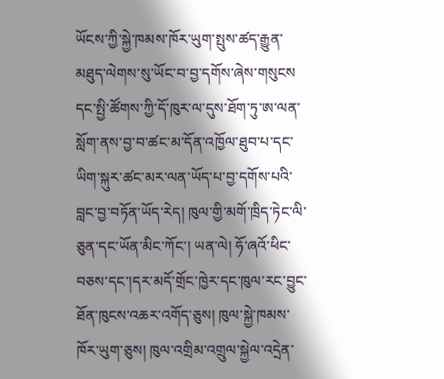ཡོངས་ཀྱི་སྐྱེ་ཁམས་ཁོར་ཡུག་སྤུས་ཚད་རྒྱུན་མཐུད་ལེགས་སུ་ཡོང་བ་བྱ་དགོས་ཞེས་གསུངས
དང་སྤྱི་ཚོགས་ཀྱི་དོ་ཁུར་ལ་དུས་ཐོག་ཏུ་ཨ་ལན་སློག་ནས་བྱ་བ་ཚང་མ་དོན་འཁྱོལ་ཐུབ་པ་དང་ཡིག་སྐུར་ཚང་མར་ལན་ཡོད་པ་བྱ་དགོས་པའི་བླང་བྱ་བཏོན་ཡོད་རེད། ཁུལ་གྱི་མགོ་ཁྲིད་ཏེང་ལི་ཅུན་དང་ཡོན་མིང་ཀོང་། ཡན་ལེ། ཧོ་ཞའོ་ཕིང་བཅས་དང་།དར་མདོ་གྲོང་ཁྱེར་དང་ཁུལ་རང་བྱུང་ཐོན་ཁུངས་འཆར་འགོད་ཅུས། ཁུལ་སྐྱེ་ཁམས་ཁོར་ཡུག་ཅུས། ཁུལ་འགྲིམ་འགྲུལ་སྐྱེལ་འདྲེན་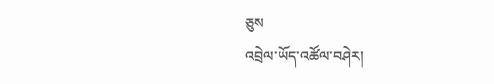ཅུས
འབྲེལ་ཡོད་འཚོལ་བཤེར།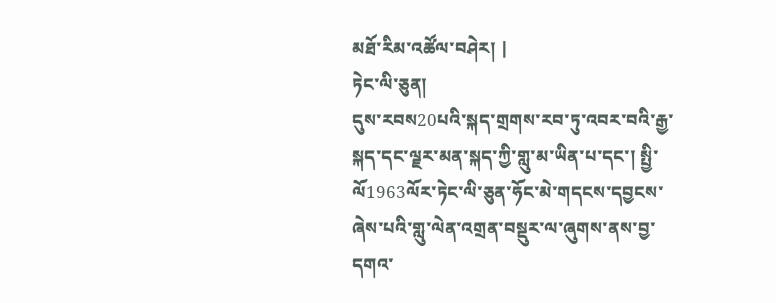མཐོ་རིམ་འཚོལ་བཤེར། |
ཏེང་ལི་ཅུན།
དུས་རབས20པའི་སྐད་གྲགས་རབ་ཏུ་འབར་བའི་རྒྱ་སྐད་དང་ལྗར་མན་སྐད་ཀྱི་གླུ་མ་ཡིན་པ་དང་། སྤྱི་ལོ1963ལོར་ཏེང་ལི་ཅུན་ཧོང་མེ་གདངས་དབྱངས་ཞེས་པའི་གླུ་ལེན་འགྲན་བསྡུར་ལ་ཞུགས་ནས་བྱ་དགའ་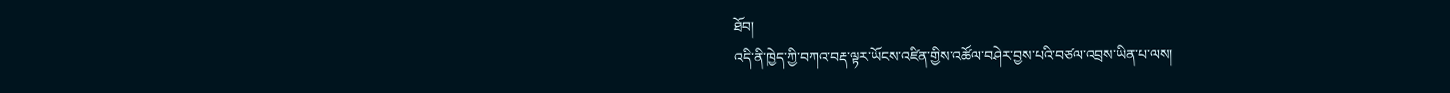ཐོབ།
འདི་ནི་ཁྱེད་ཀྱི་བཀའ་བརྡ་ལྟར་ཡོངས་འཛིན་གྱིས་འཚོལ་བཤེར་བྱས་པའི་བཙལ་འབྲས་ཡིན་པ་ལས།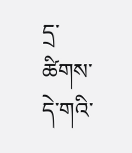དྲ་ཚིགས་དེ་གའི་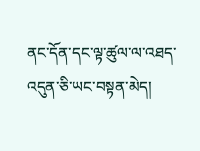ནང་དོན་དང་ལྟ་ཚུལ་ལ་འཐད་འདུན་ཅི་ཡང་བསྟན་མེད།